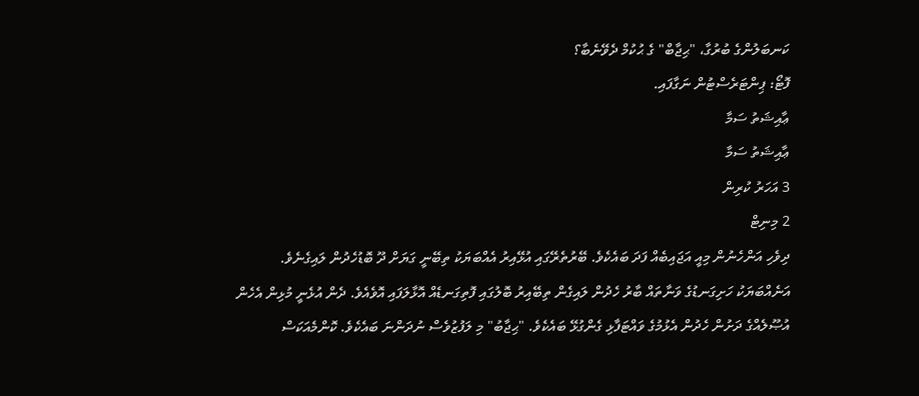ކަނބަލުންގެ ބުރުގާ، "ޙިޖާބް" ގެ ޙުކުމް ދެވޭނެބާ؟
ފޮޓޯ: ޕިންޓަރެސްޓުން ނަގާފައި.
ޢާއިޝަތު ސަމާ
ޢާއިޝަތު ސަމާ
3 އަހަރު ކުރިން
2 މިނިޓް
ދިވެހި އަންހެނުން މިއީ އަޖައިބެއް ފަދަ ބައެކެވެ. ބޭރުތެރޭގައި އުޅޭއިރު އެއްބަޔަކު ތިބޭނީ ގަޔަށް ދޫ ބޮޑުހެދުން ލައިގެނެވެ. އަނެއްބަޔަކު ހަށިގަނޑުގެ ވަނާތައް ބާރު ހެދުން ލައިގެން ތިބޭއިރު ބޮލުގައި ފޮތިގަނޑެއް އޮޅާލަފައި އޮވެއެވެ. ދެން އުޅެނީ މުޅިން އެހެން އުޞޫލެއްގެ ދަށުން ހެދުން އެޅުމުގެ ވައްޓަފާޅި ގެންގުޅޭ ބައެކެވެ. "ޙިޖާބު" މި ލަފުޒުވެސް ނުދަންނަ ބައެކެވެ. ކޮންމެއަކަސް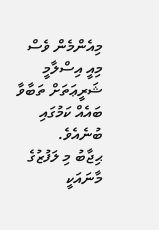މިއެންމެން ވެސް މިއީ އިސްލާމީ ޝަރީޢަތަށް ތަބާވާ ބައެއް ކަމުގައި ބުނެއެވެ.
ޙިޖާބު މި ލަފުޒުގެ މާނައަކީ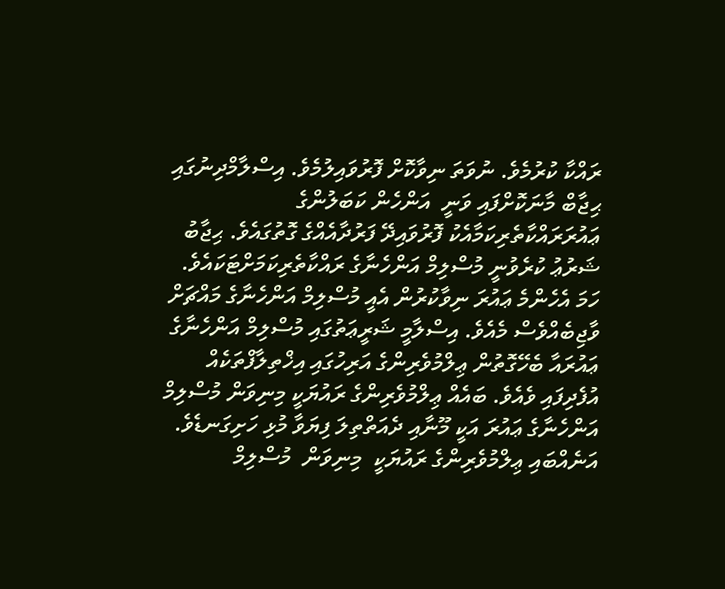ރައްކާ ކުރުމެވެ. ނުވަތަ ނިވާކޮށް ފޮރުވައިލުމެވެ. އިސްލާމްދިނުގައި ޙިޖާބް މާނަކޮށްފައި ވަނީ  އަންހެން ކަބަލުންގެ ޢައުރަރައްކާތެރިކަމާއެކު ފޮރުވައިދޭ ފަރުދާއެއްގެ ގޮތުގައެވެ. ޙިޖާބު ޝަރުޢު ކުރެވުނީ މުސްލިމް އަންހެނާގެ ރައްކާތެރިކަމަށްޓަކައެވެ.  ހަމަ އެހެންމެ ޢައުރަ ނިވާކުރުން އެއީ މުސްލިމް އަންހެނާގެ މައްޗަށް ވާޖިބެއްވެސް މެއެވެ. އިސްލާމީ ޝަރީޢަތުގައި މުސްލިމް އަންހެނާގެ ޢައުރައާ ބެހޭގޮތުން ޢިލްމުވެރިންގެ އަރިހުގައި އިޚްތިލާފްތަކެއް އުފެދިފައި ވެއެވެ. ބައެއް ޢިލްމުވެރިންގެ ރައުޔަކީ މިނިވަން މުސްލިމް އަންހެނާގެ ޢައުރަ އަކީ މޫނާއި ދެއަތްތިލަ ފިޔަވާ މުޅި ހަށިގަނޑެވެ. އަނެއްބައި ޢިލްމުވެރިންގެ ރައުޔަކީ  މިނިވަން  މުސްލިމް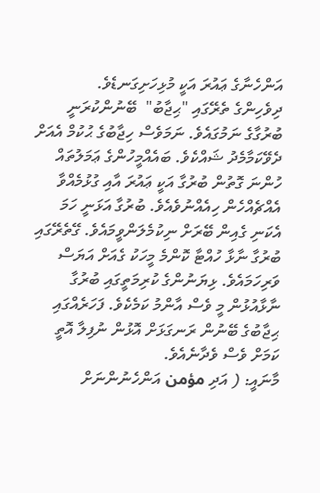އަންހެނާގެ ޢައުރަ އަކީ މުޅިހަށިގަނޑެވެ.
ދިވެހިންގެ ތެރޭގައި "ޙިޖާބު"  ބޭނުންކުރަނީ ބުރުގާގެ ނަމުގައެވެ. ނަމަވެސް ހިޖާބުގެ ޙުކުމް އެއަށް ދެވޭކަމާމެދު ޝައްކެވެ. ބައެއްމީހުންގެ ޢަމަލުތައް ހުންނަ ގޮތުން ބުރުގާ އަކީ ޢައުރަ އާއި ގުޅުމެއްވާ އެއްޗެއްހެން ހިއެއްނުވެއެވެ. ބުރުގާ އަޅަނީ ހަމަ އެކަނި ގެއިން ބޭރަށް ނިކުމެލަންވީމައެވެ. ގޭތެރޭގައި ބުރުގާ ނާޅާ ހުއްޓާ ކޮންމެ މީހަކު ގެއަށް އަޔަސް ވަރިހަމައެވެ. ޅިޔަނުންގެ ކުރިމަތީގައި ބުރުގާ ނާޅާއުޅުން މީ ވެސް އާންމު ކަމެކެވެ. ފަހަރެއްގައި ޙިޖާބުގެ ބޭނުން ރަނގަޅަށް އޮޅުން ނުފިލާ އޮތީ ކަމަށް ވެސް ވެދާނެއެވެ.
މާނައީ: ( އަދި مؤمن އަންހެނުންނަށް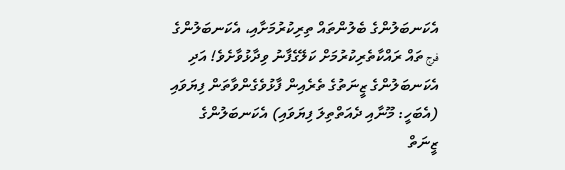އެކަނބަލުންގެ ބެލުންތައް ތިރިކުރުމަށާއި، އެކަނބަލުންގެ فرج ތައް ރައްކާތެރިކުރުމަށް ކަލޭގެފާނު ވިދާޅުވާށެވެ! އަދި އެކަނބަލުންގެ ޒީނަތުގެ ތެރެއިން ފާޅުވެގެންވާތަން ފިޔަވައި (އެބަހީ: މޫނާއި ދެއަތްތިލަ ފިޔަވައި) އެކަނބަލުންގެ ޒީނަތް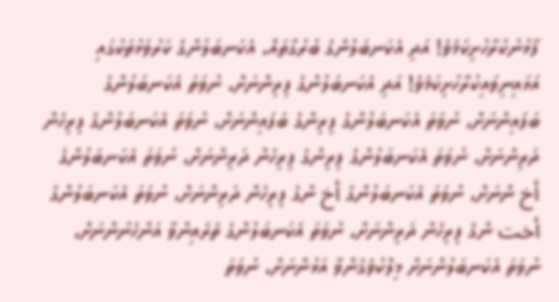ފާޅުނުކުރާހުށިކަމެވެ! އަދި އެކަނބަލުންގެ ބުރުގާތައް، އެކަނބަލުންގެ ކަރުވަޅުތަކުގައި އަޅައިނިވައިކުރާހުށިކަމެވެ! އަދި އެކަނބަލުންގެ ފިރިންނަށް، ނުވަތަ އެކަނބަލުންގެ ބަފައިންނަށް، ނުވަތަ އެކަނބަލުންގެ ފިރިންގެ ބަފައިންނަށް، ނުވަތަ އެކަނބަލުންގެ ފިރިހެން ދަރިންނަށް، ނުވަތަ އެކަނބަލުންގެ ފިރިންގެ ފިރިހެން ދަރިންނަށް، ނުވަތަ އެކަނބަލުންގެ أخ ންނަށް، ނުވަތަ އެކަނބަލުންގެ أخ ންގެ ފިރިހެން ދަރިންނަށް، ނުވަތަ އެކަނބަލުންގެ أخت ންގެ ފިރިހެން ދަރިންނަށް، ނުވަތަ އެކަނބަލުންގެ ތެރެއިންވާ އަންހެނުންނަށް، ނުވަތަ އެކަނބަލުންނަށް މިލްކުވެގެންވާ އަޅުންނަށް، ނުވަތަ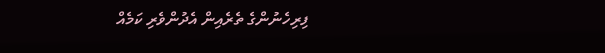ފިރިހެނުންގެ ތެރެއިން އެދުންވެރި ކަމެއް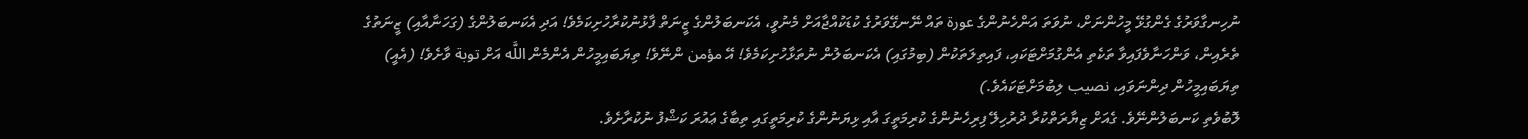ނުހިނގާވަރުގެ ގެންގުޅޭ މީހުންނަށް، ނުވަތަ އަންހެނުންގެ عورة ތައް ނޭނގޭވަރުގެ ކުޑަކުއްޖާއަށް މެނުވީ، އެކަނބަލުންގެ ޒީނަތް ފާޅުނުކުރާހުށިކަމެވެ! އަދި އެކަނބަލުންގެ (ގަހަނާއާއި) ޒީނަތުގެ ތެރެއިން، ވަންހަނާވެފައިވާ ތަކެތި އެންގުމަށްޓަކައި، ފައިތިލަތަކުން (ބިމުގައި) އެކަނބަލުން ނުތަޅާހުށިކަމެވެ! އޭ مؤمن ންނޭވެ! ތިޔަބައިމީހުން އެންމެން اللَّه އަށް توبة ވާށެވެ! (އެއީ) ތިޔަބައިމީހުން ދިންނަވައި، نصيب ލިބުމަށްޓަކައެވެ.)
ލޮބުވެތި ކަނބަލުންނޭވެ. ގެއަށް ޒިޔާރަތްކުރާ ދުރުހިލޭ ފިރިހެނުންގެ ކުރިމަތީގަ އާއި ޅިޔަނުންގެ ކުރިމަތީގައި ތިބާގެ ޢައުރަ ކަޝްފު ނުކުރާށެވެ.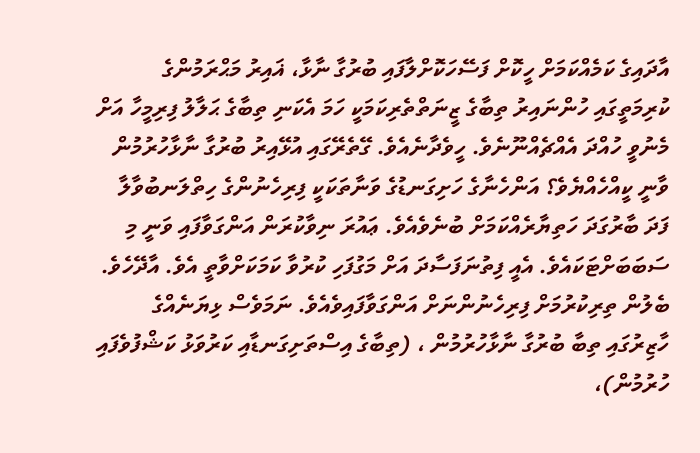އާދައިގެ ކަމެއްކަމަށް ހީކޮށް ފަސޭހަކޮށްލާފައި ބުރުގާ ނާޅާ، ޣައިރު މަޙްރަމުންގެ ކުރިމަތީގައި ހުންނައިރު ތިބާގެ ޒީނަތްތެރިކަމަކީ ހަމަ އެކަނި ތިބާގެ ޙަލާލު ފިރިމީހާ އަށް މެނުވީ ހުއްދަ އެއްޗެއްނޫނެވެ. ހީވެދާނެއެވެ. ގޭތެރޭގައި އުޅޭއިރު ބުރުގާ ނާޅާހުރުމުން ވާނީ ކީއްހެއްޔެވެ؟ އަންހެނާގެ ހަށިގަނޑުގެ ވަނާތަކަކީ ފިރިހެނުންގެ ހިތްލަނބުވާލާ ފަދަ ބާރުގަދަ ހަތިޔާރެއްކަމަށް ބުނެވެއެވެ. ޢައުރަ ނިވާކުރަން އަންގަވާފައި ވަނީ މި ސަބަބަށްޓަކައެވެ. އެއީ ފިތުނަފަސާދަ އަށް މަގުފަހި ކުރުވާ ކަމަކަށްވާތީ އެވެ. އާދޭހެވެ. ބެލުން ތިރިކުރުމަށް ފިރިހެނުންނަށް އަންގަވާފައިވެއެވެ. ނަމަވެސް ޅިޔަނެއްގެ ހާޒިރުގައި ތިބާ ބުރުގާ ނާޅާހުރުމުން ، (ތިބާގެ އިސްތަށިގަނޑާއި ކަރުވަޅު ކަޝްފުވެފައި ހުރުމުން)،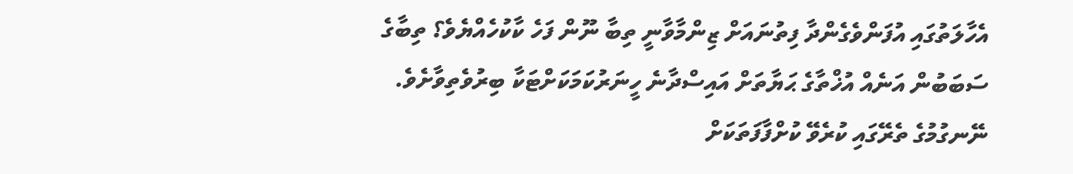އެހާލަތުގައި އުފަންވެގެންދާ ފިތުނައަށް ޒިންމާވާނީ ތިބާ ނޫން ފަހެ ކާކުހެއްޔެވެ؟ ތިބާގެ ސަބަބުން އަނެއް އުޚްތާގެ ޙަޔާތަށް އައިސްދާނެ ހީނަރުކަމަކަށްޓަކާ ބިރުވެތިވާށެވެ. ނޭނގުމުގެ ތެރޭގައި ކުރެވޭ ކުށްފާފަތަކަށް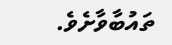ތައުބާވާށެވެ.